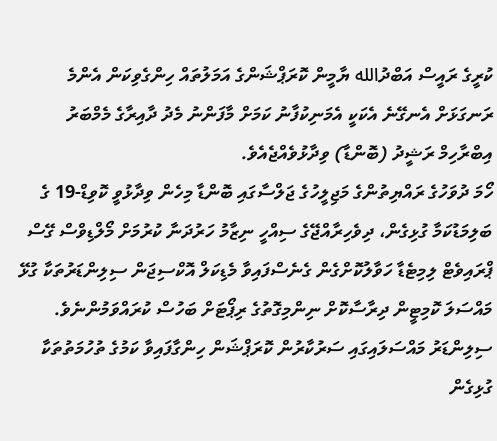ކުރީގެ ރައީސް އަބްދުالله ޔާމީން ކޮރަޕްޝަންގެ އަމަލުތައް ހިންގެވިކަން އެންމެ ރަނގަޅަށް އެނގޭނެ އެކަކީ އެމަނިކުފާނު ކަމަށް މާފަންނު މެދު ދާއިރާގެ މެމްބަރު އިބްރާހިމް ރަޝީދު (ބޮންޑާ) ވިދާޅުވެއްޖެއެވެ.
ހޯމަ ދުވަހުގެ ރައްޔިތުންގެ މަޖިލީހުގެ ޖަލްސާގައި ބޮންޑާ މިހެން ވިދާޅުވީ ކޮވިޑް-19 ގެ ބަލިމަޑުކަމާ ގުޅިގެން، ދިވެހިރާއްޖޭގެ ސިއްހީ ނިޒާމު ހަރުދަނާ ކުރުމަށް މޯލްޑިވްސް ގޭސް ޕްރައިވެޓް ލިމިޓެޑާ ހަވާލުކޮށްގެން ގެނެސްފައިވާ މެޑިކަލް އޮކްސިޖަން ސިލިންޑަރުތަކާ ގުޅޭ މައްސަލަ ކޮމިޓީން ދިރާސާކޮށް ނިންމިގޮތުގެ ރިޕޯޓަށް ބަހުސް ކުރައްވަމުންނެވެ.
ސިލިންޑަރު މައްސަލައިގައި ސަރުކާރުން ކޮރަޕްޝަން ހިންގާފައިވާ ކަމުގެ ތުހުމަތުތަކާ ގުޅިގެން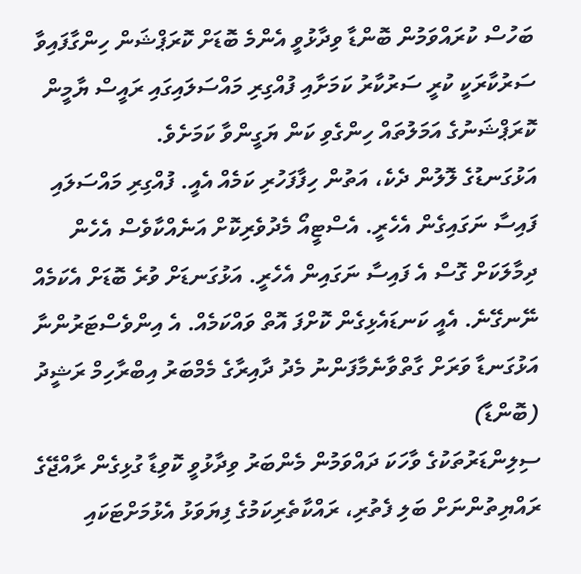ބަހުސް ކުރައްވަމުން ބޮންޑާ ވިދާޅުވީ އެންމެ ބޮޑަށް ކޮރަޕްޝަން ހިންގާފައިވާ ސަރުކާރަކީ ކުރީ ސަރުކާރު ކަމަށާއި ފުއްގިރި މައްސަލައިގައި ރައީސް ޔާމީން ކޮރަޕްޝަނުގެ އަމަލުތައް ހިންގެވި ކަން ޔަގީންވާ ކަމަށެވެ.
އަޅުގަނޑުގެ ލޮލުން ދެކެ، އަތުން ހިފާފަހުރި ކަމެއް އެއީ. ފުއްގިރި މައްސަލައި ފައިސާ ނަގައިގެން އެހެރީ. އެސްޓީއޯ މެދުވެރިކޮށް އަނެއްކާވެސް އެހެން ދިމާލަކަށް ގޮސް އެ ފައިސާ ނަގައިން އެހެރީ. އަޅުގަނޑަށް ވުރެ ބޮޑަށް އެކަމެއް ނޭނގޭނެ. އެއީ ކަނޑައެޅިގެން ކޮށްފަ އޮތް ވައްކަމެއް. އެ އިންވެސްޓަރުންނާ އަޅުގަނޑާ ވަރަށް ގާތްވާނެމާފަންނު މެދު ދާއިރާގެ މެމްބަރު އިބްރާހިމް ރަޝީދު (ބޮންޑާ)
ސިލިންޑަރުތަކުގެ ވާހަކަ ދައްވަމުން މެންބަރު ވިދާޅުވީ ކޮވިޑާ ގުޅިގެން ރާއްޖޭގެ ރައްޔިތުންނަށް ބަލި ފެތުރި، ރައްކާތެރިކަމުގެ ފިޔަވަޅު އެޅުމަށްޓަކައި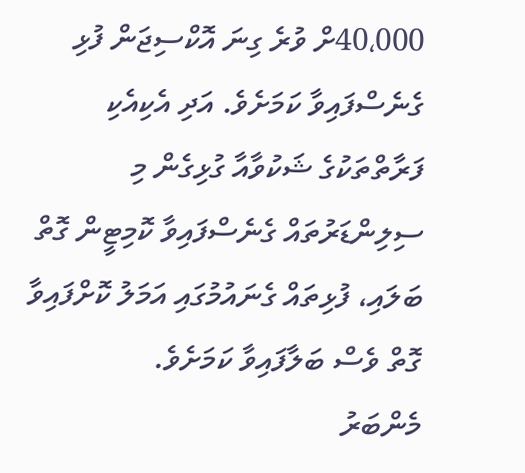40،000ށް ވުރެ ގިނަ އޮކްސިޖަން ފުޅި ގެނެސްފައިވާ ކަމަށެވެ. އަދި އެކިއެކި ފަރާތްތަކުގެ ޝަކުވާއާ ގުޅިގެން މި ސިލިންޑަރުތައް ގެނެސްފައިވާ ކޮމިޓީން ގޮތް ބަލައި، ފުޅިތައް ގެނައުމުގައި އަމަލު ކޮށްފައިވާ ގޮތް ވެސް ބަލާފައިވާ ކަމަށެވެ.
މެންބަރު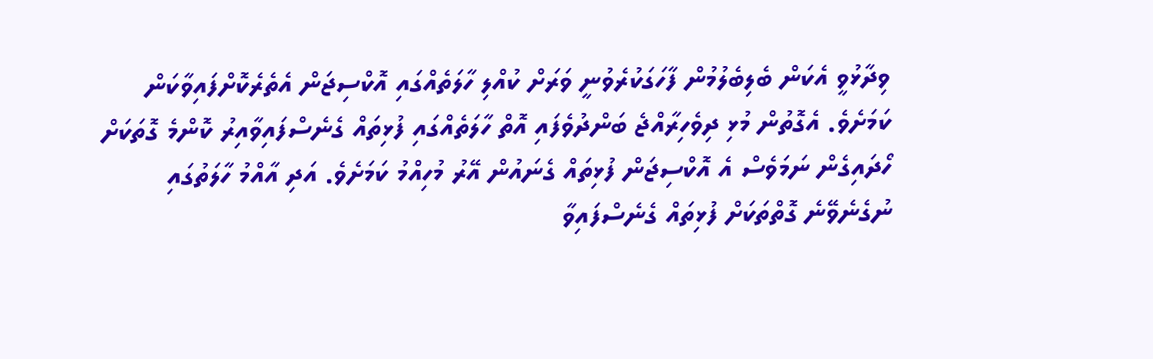ވިދާޅުވީ އެކަން ބެލިބެލުމުން ފާހަގަކުރެވުނީ ވަރަށް ކުއްލި ހާލަތެއްގައި އޮކްސިޖަން އެތެރެކޮށްފައިވާކަން ކަމަށެވެ. އެގޮތުން މުޅި ދިވެހިރާއްޖެ ބަންދުވެފައި އޮތް ހާލަތެއްގައި ފުޅިތައް ގެނެސްފައިވާއިރު ކޮންމެ ގޮތަކަށް ހޯދައިގެން ނަމަވެސް އެ އޮކްސިޖަން ފުޅިތައް ގެނައުން އޭރު މުހިއްމު ކަމަށެވެ. އަދި އާއްމު ހާލަތުގައި ނުގެނެވޭނެ ގޮތްތަކަށް ފުޅިތައް ގެނެސްފައިވާ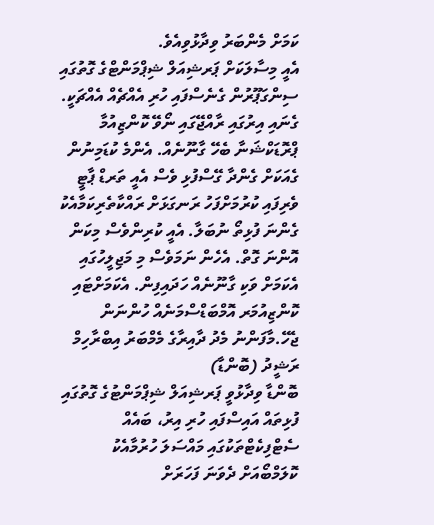ކަމަށް މެންބަރު ވިދާޅުވިއެވެ.
އެއީ މިސާލަކަށް ޕަރޝިއަލް ޝިޕްމަންޓްގެ ގޮތުގައި ސިންގަޕޫރުން ގެނެސްފައި ހުރި އެއްޗެއް އެއްޗަކީ. ގެނައި އިރުގައި ރާއްޖޭގައި ނޯވޭ ކޮންޒިއުމާ ޕްރޮޑަކްޝަނާ ބެހޭ ގާނޫނެއް. އެންމެ ކުޑަމިނުން ގެއަކަށް ގެންދާ ގޭސްފުޅި ވެސް އެއީ ތަރޑް ޕާޓީ ވެރިފައި ކުރުމަށްފަހު ރަނގަޅަށް ރައްކާތެރިކަމާއެކު ގެންނަ ފުޅިތޯ ނުބަލާ. އެއީ ކުރިންވެސް މިކަން އޮންނަ ގޮތް. އެހެން ނަމަވެސް މި މަޖިލީހުގައި އެކަމަށް ވަކި ގާނޫނެއް ހަދައިފިން. އެކަމަށްޓައި ކޮންޒިއުމަރ އޮމްބަޑްސްމަނެއް ހުންނަން ޖެހޭ.މާފަންނު މެދު ދާއިރާގެ މެމްބަރު އިބްރާހިމް ރަޝީދު (ބޮންޑާ)
ބޮންޑާ ވިދާޅުވީ ޕަރޝިއަލް ޝިޕްމަންޓުގެ ގޮތުގައި ފުޅިތައް އައިސްފައި ހުރި އިރު، ބައެއް ސެޓްފިކެޓްތަކުގައި މައްސަލަ ހުރުމާއެކު ކޮލަމްބޯއަށް ދެވަނަ ފަހަރަށް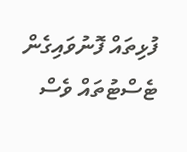ފުޅިތައް ފޮނުވައިގެން ޓެސްޓުތައް ވެސް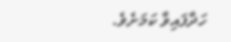ހަދާފައިވާ ކަމަށެވެ.